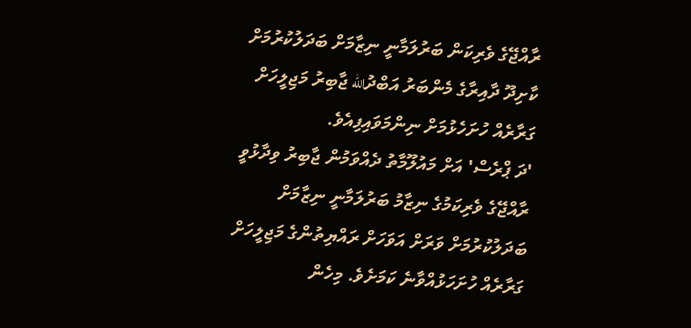ރާއްޖޭގެ ވެރިކަން ބަރުލަމާނީ ނިޒާމަށް ބަދަލުކުރުމަށް ކާށިދޫ ދާއިރާގެ މެންބަރު އަބްދުالله ޖާބިރު މަޖިލީހަށް ގަރާރެއް ހުށަހެޅުމަށް ނިންމަވައިފިއެވެ.
'ދަ ޕްރެސް' އަށް މައުލޫމާތު ދެއްވަމުން ޖާބިރު ވިދާޅުވީ ރާއްޖޭގެ ވެރިކަމުގެ ނިޒާމު ބަރުލަމާނީ ނިޒާމަށް ބަދަލުކުރުމަށް ވަރަށް އަވަހަށް ރައްޔިތުންގެ މަޖިލީހަށް ގަރާރެއް ހުށަހަޅުއްވާނެ ކަމަށެވެ. މިހެން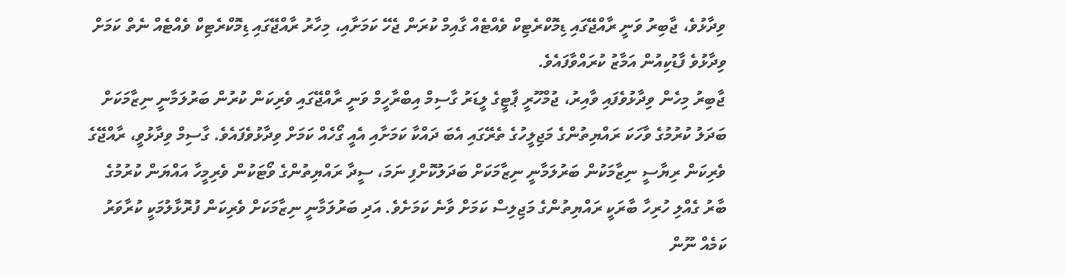ވިދާޅުވެ، ޖާބިރު ވަނީ ރާއްޖޭގައި ޑިމޮކްރެޓިކް ވެއްޓެއް ގާއިމް ކުރަން ޖެހޭ ކަމަށާއި، މިހާރު ރާއްޖޭގައި ޑިމޮކްރެޓިކް ވެއްޓެއް ނެތް ކަމަށް ވިދާޅުވެ ފާޑުކިއުން އަމާޒު ކުރައްވާފައެވެ.
ޖާބިރު މިހެން ވިދާޅުވެފައި ވާއިރު، ޖުމްހޫރީ ޕާޓީގެ ލީޑަރު ގާސިމް އިބްރާހީމް ވަނީ ރާއްޖޭގައި ވެރިކަން ކުރުން ބަރުލަމާނީ ނިޒާމަކަށް ބަދަލު ކުރުމުގެ ވާހަކަ ރައްޔިތުންގެ މަޖިލީހުގެ ތެރޭގައި އެބަ ދައްކާ ކަމަށާއި އެއީ ގޯހެއް ކަމަށް ވިދާޅުވެފައެވެ. ގާސިމް ވިދާޅުވީ، ރާއްޖޭގެ ވެރިކަން ރިޔާސީ ނިޒާމަކުން ބަރުލަމާނީ ނިޒާމަކަށް ބަދަލުކޮށްފި ނަމަ، ސީދާ ރައްޔިތުންގެ ވޯޓަކުން ވެރިމީހާ އައްޔަން ކުރުމުގެ ބާރު ގެއްލި ހުރިހާ ބާރަކީ ރައްޔިތުންގެ މަޖިލިސް ކަމަށް ވާނެ ކަމަށެވެ. އަދި ބަރުލަމާނީ ނިޒާމަކަށް ވެރިކަން ފުރޮޅާލުމަކީ ކުރާވަރު ކަމެއް ނޫން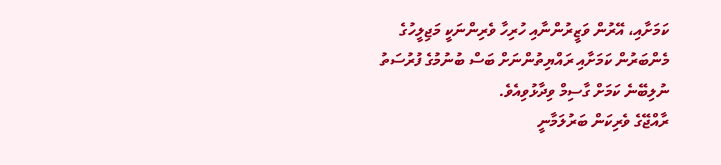ކަމަށާއި، އޭރުން ވަޒީރުންނާއި ހުރިހާ ވެރިންނަކީ މަޖިލީހުގެ މެންބަރުން ކަމަށާއި ރައްޔިތުންނަށް ބަސް ބުނުމުގެ ފުރުސަތު ނުލިބޭނެ ކަމަށް ގާސިމް ވިދާޅުވިއެވެ.
ރާއްޖޭގެ ވެރިކަން ބަރުލަމާނީ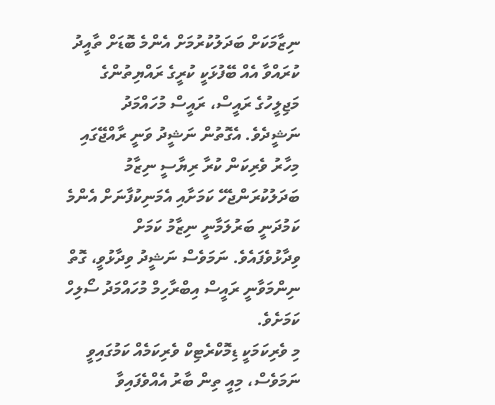ނިޒާމަކަށް ބަދަލުކުރުމަށް އެންމެ ބޮޑަށް ތާއީދު ކުރައްވާ އެއް ބޭފުޅަކީ ކުރީގެ ރައްޔިތުންގެ މަޖިލީހުގެ ރައީސް، ރައީސް މުހައްމަދު ނަޝީދެވެ. އެގޮތުން ނަޝީދު ވަނީ ރާއްޖޭގައި މިހާރު ވެރިކަން ކުރާ ރިޔާސީ ނިޒާމު ބަދަލުކުރަންޖެހޭ ކަމަށާއި އެމަނިކުފާނަށް އެންމެ ކަމުދަނީ ބަރުލަމާނީ ނިޒާމު ކަމަށް ވިދާޅުވެފައެވެ. ނަމަވެސް ނަޝީދު ވިދާޅުވީ، ގޮތް ނިންމަވާނީ ރައީސް އިބްރާހިމް މުހައްމަދު ސޯލިހް ކަމަށެވެ.
މި ވެރިކަމަކީ ޑިމޮކްރެޓިކް ވެރިކަމެއް ކަމުގައިވީ ނަމަވެސް، މިއީ ތިން ބާރު އެއްވެފައިވާ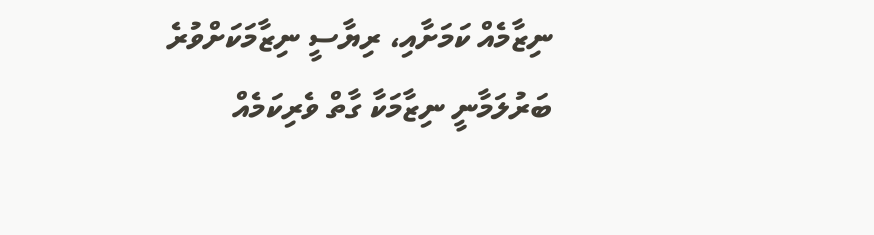ނިޒާމެއް ކަމަށާއި، ރިޔާސީ ނިޒާމަކަށްވުރެ ބަރުލަމާނީ ނިޒާމަކާ ގާތް ވެރިކަމެއް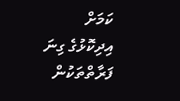ކަމަށް އިދިކޮޅުގެ ގިނަ ފަރާތްތަކުން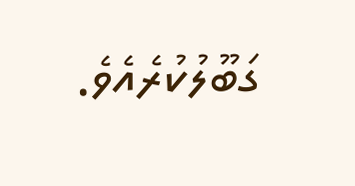ގަބޫލުކުރެއެވެ.